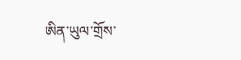ཨིན་ཡུལ་གྲོས་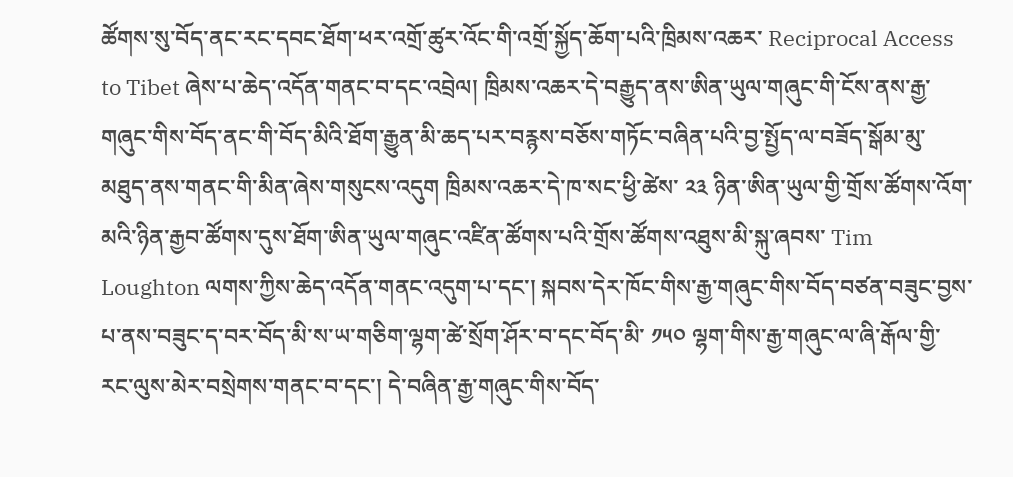ཚོགས་སུ་བོད་ནང་རང་དབང་ཐོག་ཕར་འགྲོ་ཚུར་འོང་གི་འགྲོ་སྐྱོད་ཆོག་པའི་ཁྲིམས་འཆར་ Reciprocal Access to Tibet ཞེས་པ་ཆེད་འདོན་གནང་བ་དང་འབྲེལ། ཁྲིམས་འཆར་དེ་བརྒྱུད་ནས་ཨིན་ཡུལ་གཞུང་གི་ངོས་ནས་རྒྱ་གཞུང་གིས་བོད་ནང་གི་བོད་མིའི་ཐོག་རྒྱུན་མི་ཆད་པར་བརྙས་བཅོས་གཏོང་བཞིན་པའི་བྱ་སྤྱོད་ལ་བཟོད་སྒོམ་མུ་མཐུད་ནས་གནང་གི་མིན་ཞེས་གསུངས་འདུག ཁྲིམས་འཆར་དེ་ཁ་སང་ཕྱི་ཚེས་ ༢༣ ཉིན་ཨིན་ཡུལ་གྱི་གྲོས་ཚོགས་འོག་མའི་ཉིན་རྒྱབ་ཚོགས་དུས་ཐོག་ཨིན་ཡུལ་གཞུང་འཛིན་ཚོགས་པའི་གྲོས་ཚོགས་འཐུས་མི་སྐུ་ཞབས་ Tim Loughton ལགས་ཀྱིས་ཆེད་འདོན་གནང་འདུག་པ་དང་། སྐབས་དེར་ཁོང་གིས་རྒྱ་གཞུང་གིས་བོད་བཙན་བཟུང་བྱས་པ་ནས་བཟུང་ད་བར་བོད་མི་ས་ཡ་གཅིག་ལྷག་ཚེ་སྲོག་ཤོར་བ་དང་བོད་མི་ ༡༥༠ ལྷག་གིས་རྒྱ་གཞུང་ལ་ཞི་རྒོལ་གྱི་རང་ལུས་མེར་བསྲེགས་གནང་བ་དང་། དེ་བཞིན་རྒྱ་གཞུང་གིས་བོད་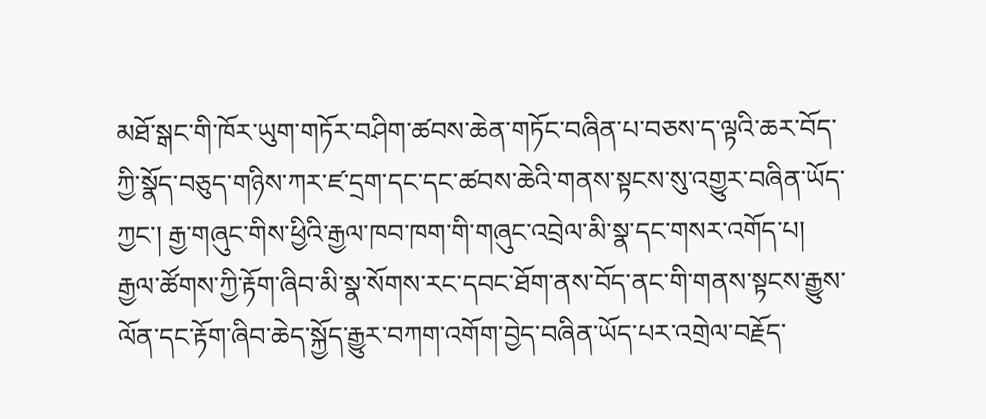མཐོ་སྒང་གི་ཁོར་ཡུག་གཏོར་བཤིག་ཚབས་ཆེན་གཏོང་བཞིན་པ་བཅས་ད་ལྟའི་ཆར་བོད་ཀྱི་སྣོད་བཅུད་གཉིས་ཀར་ཛ་དྲག་དང་དང་ཚབས་ཆེའི་གནས་སྟངས་སུ་འགྱུར་བཞིན་ཡོད་ཀྱང་། རྒྱ་གཞུང་གིས་ཕྱིའི་རྒྱལ་ཁབ་ཁག་གི་གཞུང་འབྲེལ་མི་སྣ་དང་གསར་འགོད་པ། རྒྱལ་ཚོགས་ཀྱི་རྟོག་ཞིབ་མི་སྣ་སོགས་རང་དབང་ཐོག་ནས་བོད་ནང་གི་གནས་སྟངས་རྒྱུས་ལོན་དང་རྟོག་ཞིབ་ཆེད་སྐྱོད་རྒྱུར་བཀག་འགོག་བྱེད་བཞིན་ཡོད་པར་འགྲེལ་བརྗོད་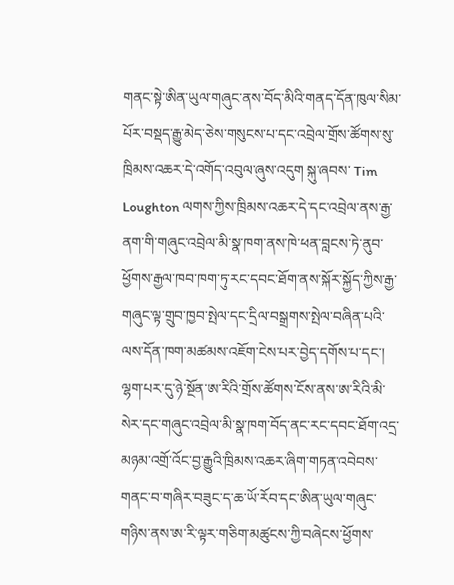གནང་སྟེ་ཨིན་ཡུལ་གཞུང་ནས་བོད་མིའི་གནད་དོན་ཁུལ་སིམ་པོར་བསྡད་རྒྱུ་མེད་ཅེས་གསུངས་པ་དང་འབྲེལ་གྲོས་ཚོགས་སུ་ཁྲིམས་འཆར་དེ་འགོད་འབུལ་ཞུས་འདུག སྐུ་ཞབས་ Tim Loughton ལགས་ཀྱིས་ཁྲིམས་འཆར་དེ་དང་འབྲེལ་ནས་རྒྱ་ནག་གི་གཞུང་འབྲེལ་མི་སྣ་ཁག་ནས་ཁེ་ཕན་བླངས་ཏེ་ནུབ་ཕྱོགས་རྒྱལ་ཁབ་ཁག་ཏུ་རང་དབང་ཐོག་ནས་སྐོར་སྐྱོད་ཀྱིས་རྒྱ་གཞུང་ལྟ་གྲུབ་ཁྱབ་སྤེལ་དང་དྲིལ་བསྒྲགས་སྤེལ་བཞིན་པའི་ལས་དོན་ཁག་མཚམས་འཇོག་ངེས་པར་བྱེད་དགོས་པ་དང་། ལྷག་པར་དུ་ཉེ་སྔོན་ཨ་རིའི་གྲོས་ཚོགས་ངོས་ནས་ཨ་རིའི་མི་སེར་དང་གཞུང་འབྲེལ་མི་སྣ་ཁག་བོད་ནང་རང་དབང་ཐོག་འདྲ་མཉམ་འགྲོ་འོང་བྱ་རྒྱུའི་ཁྲིམས་འཆར་ཞིག་གཏན་འབེབས་གནང་བ་གཞིར་བཟུང་ད་ཆ་ཡོ་རོབ་དང་ཨིན་ཡུལ་གཞུང་གཉིས་ནས་ཨ་རི་ལྟར་གཅིག་མཚུངས་ཀྱི་བཞེངས་ཕྱོགས་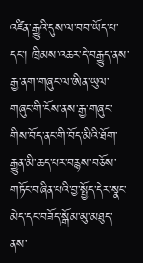འཛིན་རྒྱུའི་དུས་ལ་བབ་ཡོད་པ་དང་། ཁྲིམས་འཆར་དེ་བརྒྱུད་ནས་རྒྱ་ནག་གཞུང་ལ་ཨིན་ཡུལ་གཞུང་གི་ངོས་ནས་རྒྱ་གཞུང་གིས་བོད་ནང་གི་བོད་མིའི་ཐོག་རྒྱུན་མི་ཆད་པར་བརྙས་བཅོས་གཏོང་བཞིན་པའི་བྱ་སྤྱོད་དེར་སྣང་མེད་དང་བཟོད་སྒོམ་མུ་མཐུད་ནས་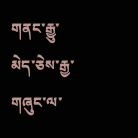གནང་རྒྱུ་མེད་ཅེས་རྒྱ་གཞུང་ལ་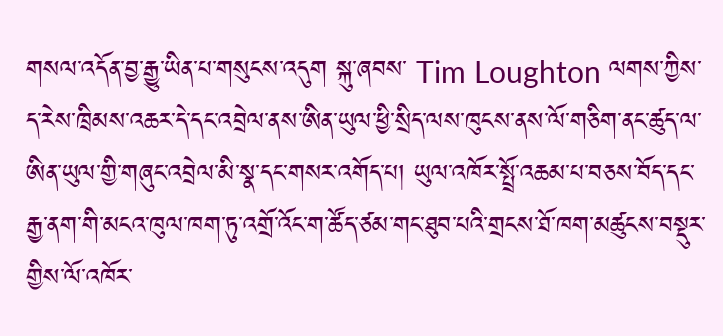གསལ་འདོན་བྱ་རྒྱུ་ཡིན་པ་གསུངས་འདུག སྐུ་ཞབས་ Tim Loughton ལགས་ཀྱིས་ད་རེས་ཁྲིམས་འཆར་དེ་དང་འབྲེལ་ནས་ཨིན་ཡུལ་ཕྱི་སྲིད་ལས་ཁུངས་ནས་ལོ་གཅིག་ནང་ཚུད་ལ་ཨིན་ཡུལ་གྱི་གཞུང་འབྲེལ་མི་སྣ་དང་གསར་འགོད་པ། ཡུལ་འཁོར་སྤྲོ་འཆམ་པ་བཅས་བོད་དང་རྒྱ་ནག་གི་མངའ་ཁུལ་ཁག་ཏུ་འགྲོ་འོང་ག་ཚོད་ཙམ་གང་ཐུབ་པའི་གྲངས་ཐོ་ཁག་མཚུངས་བསྡུར་གྱིས་ལོ་འཁོར་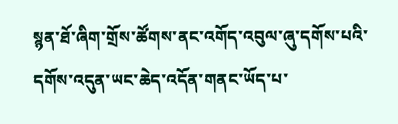སྙན་ཐོ་ཞིག་གྲོས་ཚོགས་ནང་འགོད་འབུལ་ཞུ་དགོས་པའི་དགོས་འདུན་ཡང་ཆེད་འདོན་གནང་ཡོད་པ་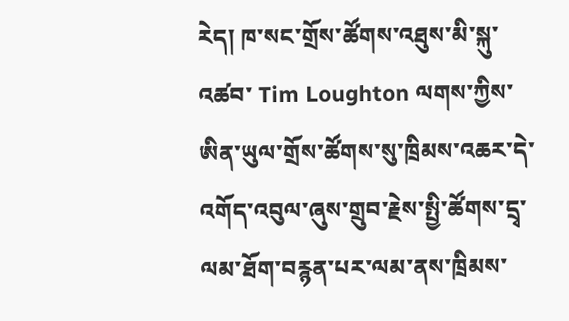རེད། ཁ་སང་གྲོས་ཚོགས་འཐུས་མི་སྐུ་འཚབ་ Tim Loughton ལགས་ཀྱིས་ཨིན་ཡུལ་གྲོས་ཚོགས་སུ་ཁྲིམས་འཆར་དེ་འགོད་འབུལ་ཞུས་གྲུབ་རྗེས་སྤྱི་ཚོགས་དྲྭ་ལམ་ཐོག་བརྙན་པར་ལམ་ནས་ཁྲིམས་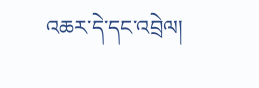འཆར་དེ་དང་འབྲེལ།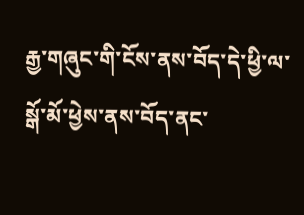རྒྱ་གཞུང་གི་ངོས་ནས་བོད་དེ་ཕྱི་ལ་སྒོ་མོ་ཕྱེས་ནས་བོད་ནང་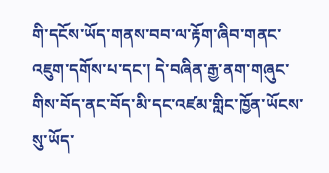གི་དངོས་ཡོད་གནས་བབ་ལ་རྟོག་ཞིབ་གནང་འཇུག་དགོས་པ་དང་། དེ་བཞིན་རྒྱ་ནག་གཞུང་གིས་བོད་ནང་བོད་མི་དང་འཛམ་གླིང་ཁྱོན་ཡོངས་སུ་ཡོད་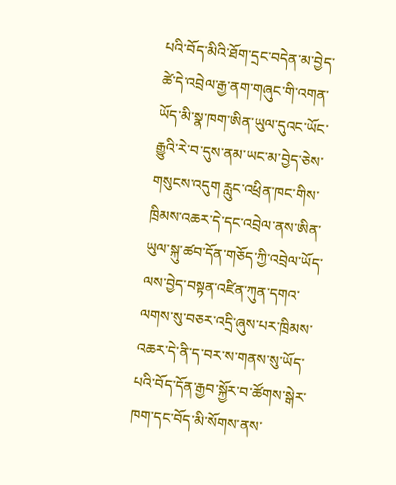པའི་བོད་མིའི་ཐོག་དྲང་བདེན་མ་བྱེད་ཚེ་དེ་འབྲེལ་རྒྱ་ནག་གཞུང་གི་འགན་ཡོད་མི་སྣ་ཁག་ཨིན་ཡུལ་དུའང་ཡོང་རྒྱུའི་རེ་བ་དུས་ནམ་ཡང་མ་བྱེད་ཅེས་གསུངས་འདུག རླུང་འཕྲིན་ཁང་གིས་ཁྲིམས་འཆར་དེ་དང་འབྲེལ་ནས་ཨིན་ཡུལ་སྐུ་ཚབ་དོན་གཅོད་ཀྱི་འབྲེལ་ཡོད་ལས་བྱེད་བསྟན་འཛིན་ཀུན་དགའ་ལགས་སུ་བཅར་འདྲི་ཞུས་པར་ཁྲིམས་འཆར་དེ་ནི་ད་བར་ས་གནས་སུ་ཡོད་པའི་བོད་དོན་རྒྱབ་སྐྱོར་བ་ཚོགས་སྒེར་ཁག་དང་བོད་མི་སོགས་ནས་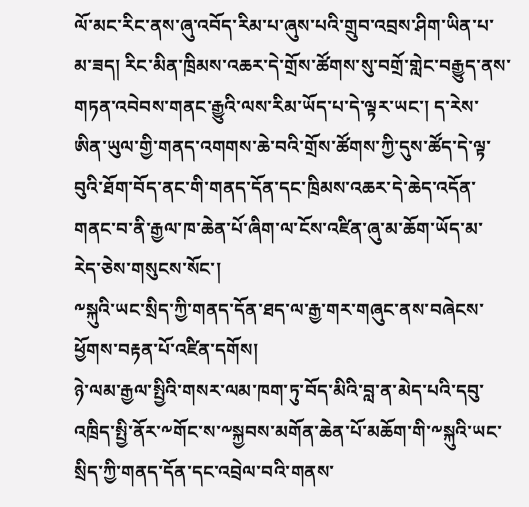ལོ་མང་རིང་ནས་ཞུ་འབོད་རིམ་པ་ཞུས་པའི་གྲུབ་འབྲས་ཤིག་ཡིན་པ་མ་ཟད། རིང་མིན་ཁྲིམས་འཆར་དེ་གྲོས་ཚོགས་སུ་བགྲོ་གླེང་བརྒྱུད་ནས་གཏན་འབེབས་གནང་རྒྱུའི་ལས་རིམ་ཡོད་པ་དེ་ལྟར་ཡང་། ད་རེས་ཨིན་ཡུལ་གྱི་གནད་འགགས་ཆེ་བའི་གྲོས་ཚོགས་ཀྱི་དུས་ཚོད་དེ་ལྟ་བུའི་ཐོག་བོད་ནང་གི་གནད་དོན་དང་ཁྲིམས་འཆར་དེ་ཆེད་འདོན་གནང་བ་ནི་རྒྱལ་ཁ་ཆེན་པོ་ཞིག་ལ་ངོས་འཛིན་ཞུ་མ་ཆོག་ཡོད་མ་རེད་ཅེས་གསུངས་སོང་།
༸སྐུའི་ཡང་སྲིད་ཀྱི་གནད་དོན་ཐད་ལ་རྒྱ་གར་གཞུང་ནས་བཞེངས་ཕྱོགས་བརྟན་པོ་འཛིན་དགོས།
ཉེ་ལམ་རྒྱལ་སྤྱིའི་གསར་ལམ་ཁག་ཏུ་བོད་མིའི་བླ་ན་མེད་པའི་དབུ་འཁྲིད་སྤྱི་ནོར་༸གོང་ས་༸སྐྱབས་མགོན་ཆེན་པོ་མཆོག་གི་༸སྐུའི་ཡང་སྲིད་ཀྱི་གནད་དོན་དང་འབྲེལ་བའི་གནས་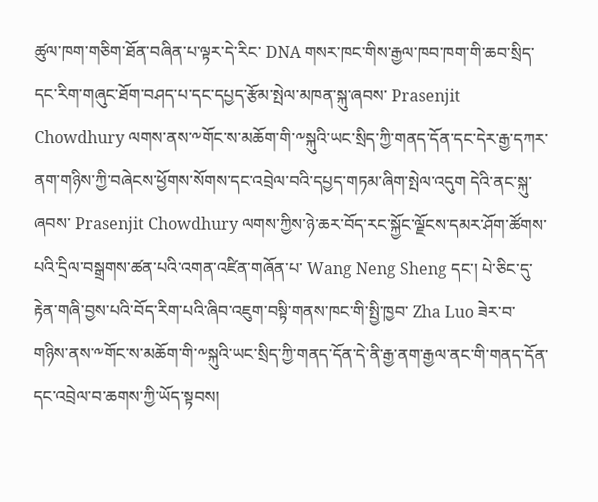ཚུལ་ཁག་གཅིག་ཐོན་བཞིན་པ་ལྟར་དེ་རིང་ DNA གསར་ཁང་གིས་རྒྱལ་ཁབ་ཁག་གི་ཆབ་སྲིད་དང་རིག་གཞུང་ཐོག་བཤད་པ་དང་དཔྱད་རྩོམ་སྤེལ་མཁན་སྐུ་ཞབས་ Prasenjit Chowdhury ལགས་ནས་༸གོང་ས་མཆོག་གི་༸སྐུའི་ཡང་སྲིད་ཀྱི་གནད་དོན་དང་དེར་རྒྱ་དཀར་ནག་གཉིས་ཀྱི་བཞེངས་ཕྱོགས་སོགས་དང་འབྲེལ་བའི་དཔྱད་གཏམ་ཞིག་སྤེལ་འདུག དེའི་ནང་སྐུ་ཞབས་ Prasenjit Chowdhury ལགས་ཀྱིས་ཉེ་ཆར་བོད་རང་སྐྱོང་ལྗོངས་དམར་ཤོག་ཚོགས་པའི་དྲིལ་བསྒྲགས་ཚན་པའི་འགན་འཛིན་གཞོན་པ་ Wang Neng Sheng དང་། པེ་ཅིང་དུ་རྟེན་གཞི་བྱས་པའི་བོད་རིག་པའི་ཞིབ་འཇུག་བསྟི་གནས་ཁང་གི་སྤྱི་ཁྱབ་ Zha Luo ཟེར་བ་གཉིས་ནས་༸གོང་ས་མཆོག་གི་༸སྐུའི་ཡང་སྲིད་ཀྱི་གནད་དོན་དེ་ནི་རྒྱ་ནག་རྒྱལ་ནང་གི་གནད་དོན་དང་འབྲེལ་བ་ཆགས་ཀྱི་ཡོད་སྟབས།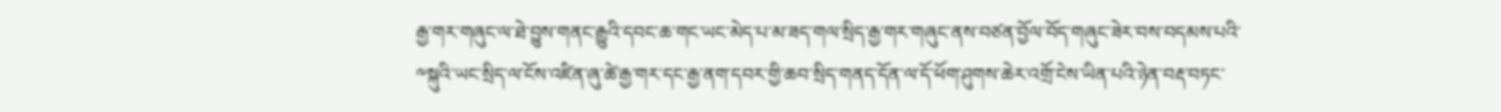རྒྱ་གར་གཞུང་ལ་ཐེ་བྱུས་གནང་རྒྱུའི་དབང་ཆ་གང་ཡང་མེད་པ་མ་ཟད་གལ་སྲིད་རྒྱ་གར་གཞུང་ནས་བཙན་བྱོལ་བོད་གཞུང་ཟེར་བས་བདམས་པའི་༸སྐུའི་ཡང་སྲིད་ལ་ངོས་འཛིན་ཞུ་ཚེ་རྒྱ་གར་དང་རྒྱ་ནག་དབར་གྱི་ཆབ་སྲིད་གནད་དོན་ལ་དོ་ཕོག་ཤུགས་ཆེར་འགྲོ་ངེས་ཡིན་པའི་ཉེན་བརྡ་བཏང་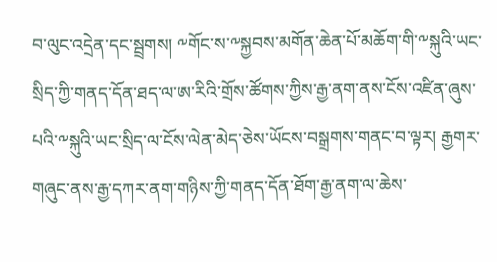བ་ལུང་འདྲེན་དང་སྦྲགས། ༸གོང་ས་༸སྐྱབས་མགོན་ཆེན་པོ་མཆོག་གི་༸སྐུའི་ཡང་སྲིད་ཀྱི་གནད་དོན་ཐད་ལ་ཨ་རིའི་གྲོས་ཚོགས་ཀྱིས་རྒྱ་ནག་ནས་ངོས་འཛིན་ཞུས་པའི་༸སྐུའི་ཡང་སྲིད་ལ་ངོས་ལེན་མེད་ཅེས་ཡོངས་བསྒྲགས་གནང་བ་ལྟར། རྒྱགར་གཞུང་ནས་རྒྱ་དཀར་ནག་གཉིས་ཀྱི་གནད་དོན་ཐོག་རྒྱ་ནག་ལ་ཆེས་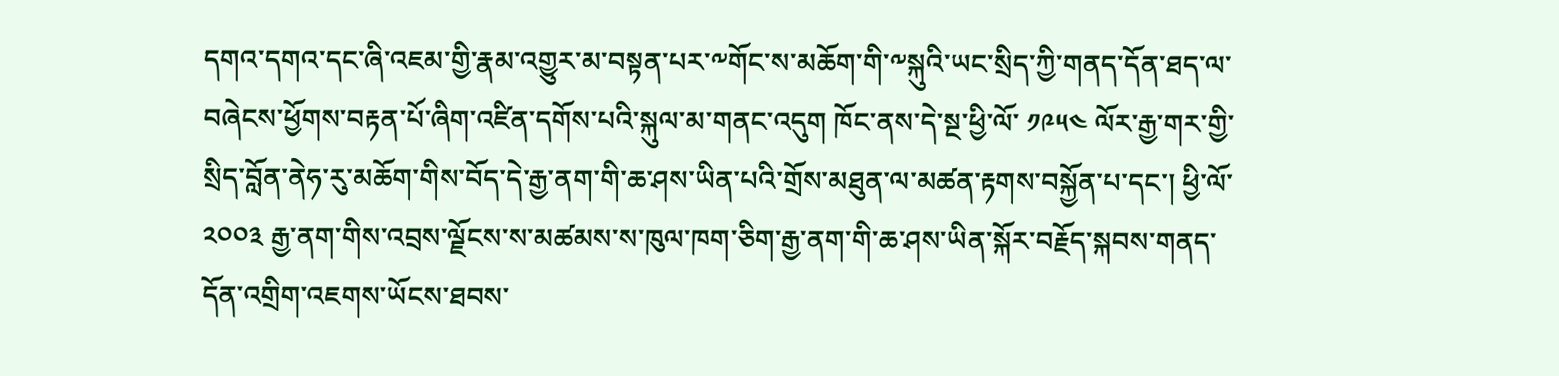དགའ་དགའ་དང་ཞི་འཇམ་གྱི་རྣམ་འགྱུར་མ་བསྟན་པར་༸གོང་ས་མཆོག་གི་༸སྐུའི་ཡང་སྲིད་ཀྱི་གནད་དོན་ཐད་ལ་བཞེངས་ཕྱོགས་བརྟན་པོ་ཞིག་འཛིན་དགོས་པའི་སྐུལ་མ་གནང་འདུག ཁོང་ནས་དེ་སྔ་ཕྱི་ལོ་ ༡༩༥༤ ལོར་རྒྱ་གར་གྱི་སྲིད་བློན་ནེཧ་རུ་མཆོག་གིས་བོད་དེ་རྒྱ་ནག་གི་ཆ་ཤས་ཡིན་པའི་གྲོས་མཐུན་ལ་མཚན་རྟགས་བསྐྱོན་པ་དང་། ཕྱི་ལོ་ ༢༠༠༣ རྒྱ་ནག་གིས་འབྲས་ལྗོངས་ས་མཚམས་ས་ཁུལ་ཁག་ཅིག་རྒྱ་ནག་གི་ཆ་ཤས་ཡིན་སྐོར་བརྗོད་སྐབས་གནད་དོན་འགྲིག་འཇགས་ཡོངས་ཐབས་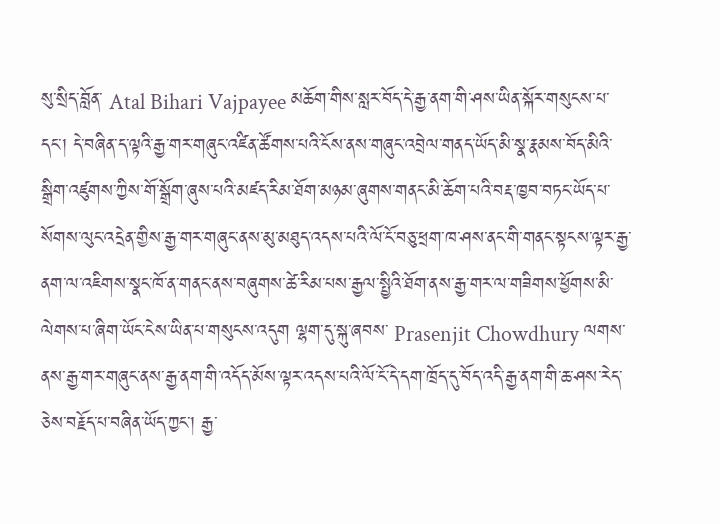སུ་སྲིད་བློན་ Atal Bihari Vajpayee མཆོག་གིས་སླར་བོད་དེ་རྒྱ་ནག་གི་ཤས་ཡིན་སྐོར་གསུངས་པ་དང་། དེ་བཞིན་ད་ལྟའི་རྒྱ་གར་གཞུང་འཛིན་ཚོགས་པའི་ངོས་ནས་གཞུང་འབྲེལ་གནད་ཡོད་མི་སྣ་རྣམས་བོད་མིའི་སྒྲིག་འཛུགས་ཀྱིས་གོ་སྒྲོག་ཞུས་པའི་མཛད་རིམ་ཐོག་མཉམ་ཞུགས་གནང་མི་ཆོག་པའི་བརྡ་ཁྱབ་བཏང་ཡོད་པ་སོགས་ལུང་འདྲེན་གྱིས་རྒྱ་གར་གཞུང་ནས་མུ་མཐུད་འདས་པའི་ལོ་ངོ་བཅུ་ཕྲག་ཁ་ཤས་ནང་གི་གནང་སྟངས་ལྟར་རྒྱ་ནག་ལ་འཇིགས་སྣང་ཁོ་ན་གནང་ནས་བཞུགས་ཚེ་རིམ་པས་རྒྱལ་སྤྱིའི་ཐོག་ནས་རྒྱ་གར་ལ་གཟིགས་ཕྱོགས་མི་ལེགས་པ་ཞིག་ཡོང་ངེས་ཡིན་པ་གསུངས་འདུག ལྷག་དུ་སྐུ་ཞབས་ Prasenjit Chowdhury ལགས་ནས་རྒྱ་གར་གཞུང་ནས་རྒྱ་ནག་གི་འདོད་མོས་ལྟར་འདས་པའི་ལོ་ངོ་དེ་དག་ཁྲོད་དུ་བོད་འདི་རྒྱ་ནག་གི་ཆ་ཤས་རེད་ཅེས་བརྗོད་པ་བཞིན་ཡོད་ཀྱང་། རྒྱ་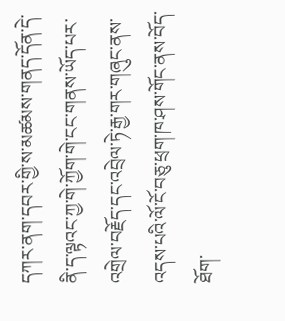དཀར་ནག་དབར་གྱི་ས་མཚམས་གནད་དོན་དེ་ནི་ད་ལྟའང་ཀྱ་གེ་ཀྱོག་གེ་ངང་གནས་ཡོད་པར་འགྲེལ་བརྗོད་དང་འབྲེལ་ཏེ་རྒྱ་གར་གཞུང་ནས་འདས་པའི་ལོ་ངོ་བཅུ་ཕྲག་ཁ་ཤས་གོང་ནས་བོད་ཐོག་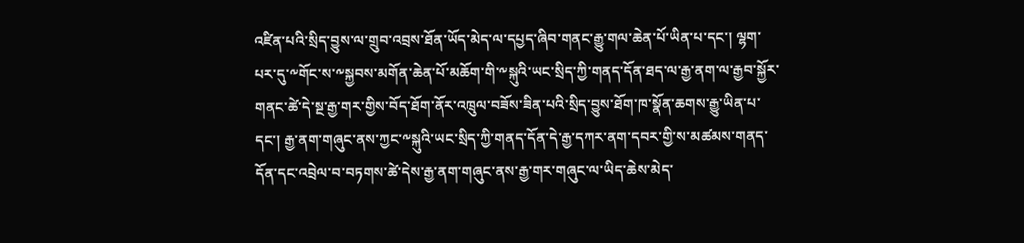འཛིན་པའི་སྲིད་བྱུས་ལ་གྲུབ་འབྲས་ཐོན་ཡོད་མེད་ལ་དཔྱད་ཞིབ་གནང་རྒྱུ་གལ་ཆེན་པོ་ཡིན་པ་དང་། ལྷག་པར་དུ་༸གོང་ས་༸སྐྱབས་མགོན་ཆེན་པོ་མཆོག་གི་༸སྐུའི་ཡང་སྲིད་ཀྱི་གནད་དོན་ཐད་ལ་རྒྱ་ནག་ལ་རྒྱབ་སྐྱོར་གནང་ཚེ་དེ་སྔ་རྒྱ་གར་གྱིས་བོད་ཐོག་ནོར་འཁྲུལ་བཟོས་ཟིན་པའི་སྲིད་བྱུས་ཐོག་ཁ་སྣོན་ཆགས་རྒྱུ་ཡིན་པ་དང་། རྒྱ་ནག་གཞུང་ནས་ཀྱང་༸སྐུའི་ཡང་སྲིད་ཀྱི་གནད་དོན་དེ་རྒྱ་དཀར་ནག་དབར་གྱི་ས་མཚམས་གནད་དོན་དང་འབྲེལ་བ་བཏགས་ཚེ་དེས་རྒྱ་ནག་གཞུང་ནས་རྒྱ་གར་གཞུང་ལ་ཡིད་ཆེས་མེད་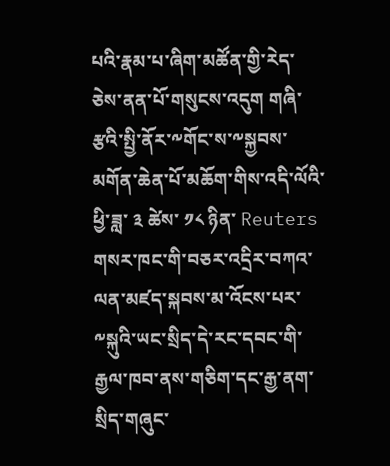པའི་རྣམ་པ་ཞིག་མཚོན་གྱི་རེད་ཅེས་ནན་པོ་གསུངས་འདུག གཞི་རྩའི་སྤྱི་ནོར་༸གོང་ས་༸སྐྱབས་མགོན་ཆེན་པོ་མཆོག་གིས་འདི་ལོའི་ཕྱི་ཟླ་ ༣ ཚེས་ ༡༨ ཉིན་ Reuters  གསར་ཁང་གི་བཅར་འདྲིར་བཀའ་ལན་མཛད་སྐབས་མ་འོངས་པར་༸སྐུའི་ཡང་སྲིད་དེ་རང་དབང་གི་རྒྱལ་ཁབ་ནས་གཅིག་དང་རྒྱ་ནག་སྲིད་གཞུང་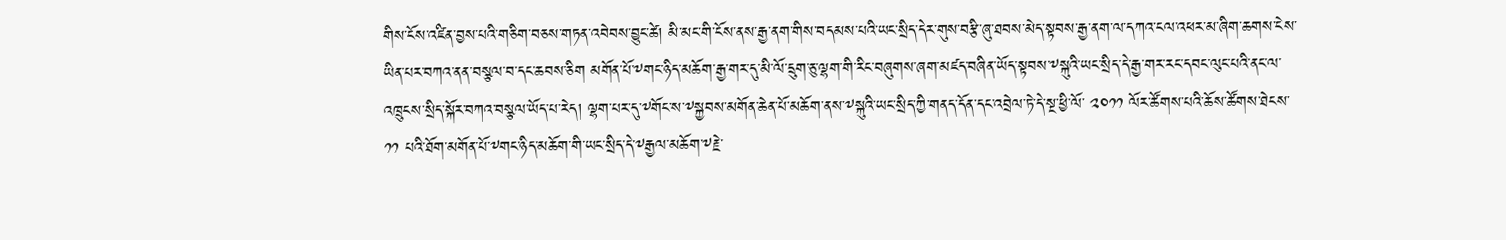གིས་ངོས་འཛིན་བྱས་པའི་གཅིག་བཅས་གཏན་འབེབས་བྱུང་ཚེ། མི་མང་གི་ངོས་ནས་རྒྱ་ནག་གིས་བདམས་པའི་ཡང་སྲིད་དེར་གུས་བརྩི་ཞུ་ཐབས་མེད་སྟབས་རྒྱ་ནག་ལ་དཀའ་ངལ་འཕར་མ་ཞིག་ཆགས་ངེས་ཡིན་པར་བཀའ་ནན་བསྩལ་བ་དང་ཆབས་ཅིག མགོན་པོ་༸གང་ཉིད་མཆོག་རྒྱ་གར་དུ་མི་ལོ་དྲུག་ཅུ་ལྷག་གི་རིང་བཞུགས་ཞག་མཛད་བཞིན་ཡོད་སྟབས་༸སྐུའི་ཡང་སྲིད་དེ་རྒྱ་གར་རང་དབང་ལུང་པའི་ནང་ལ་འཁྲུངས་སྲིད་སྐོར་བཀའ་བསྩལ་ཡོད་པ་རེད། ལྷག་པར་དུ་༸གོང་ས་༸སྐྱབས་མགོན་ཆེན་པོ་མཆོག་ནས་༸སྐུའི་ཡང་སྲིད་ཀྱི་གནད་དོན་དང་འབྲེལ་ཏེ་དེ་སྔ་ཕྱི་ལོ་ ༢༠༡༡ ལོར་ཚོགས་པའི་ཆོས་ཚོགས་ཐེངས་ ༡༡ པའི་ཐོག་མགོན་པོ་༸གང་ཉིད་མཆོག་གི་ཡང་སྲིད་དེ་༸རྒྱལ་མཆོག་༸རྗེ་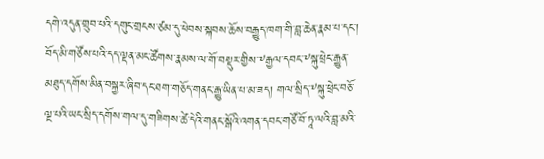དགེ་འདུན་གྲུབ་པའི་དགུང་གྲངས་ཙམ་དུ་ཕེབས་སྐབས་ཆོས་བརྒྱུད་ཁག་གི་བླ་ཆེན་རྣམ་པ་དང་། བོད་མི་གཙོས་པའི་དད་ལྡན་མང་ཚོགས་རྣམས་ལ་གོ་བསྡུར་གྱིས་༸རྒྱལ་དབང་༸སྐུ་ཕྲེང་རྒྱུན་མཐུད་དགོས་མིན་བསྐྱར་ཞིབ་དང་ཐག་གཅོད་གནང་རྒྱུ་ཡིན་པ་མ་ཟད། གལ་སྲིད་༸སྐུ་ཕྲེང་བཅོ་ལྔ་པའི་ཡང་སྲིད་དགོས་གལ་དུ་གཟིགས་ཚེ་དེའི་གནང་སྒོའི་འགན་དབང་གཙོ་བོ་ཏཱ་ལའི་བླ་མའི་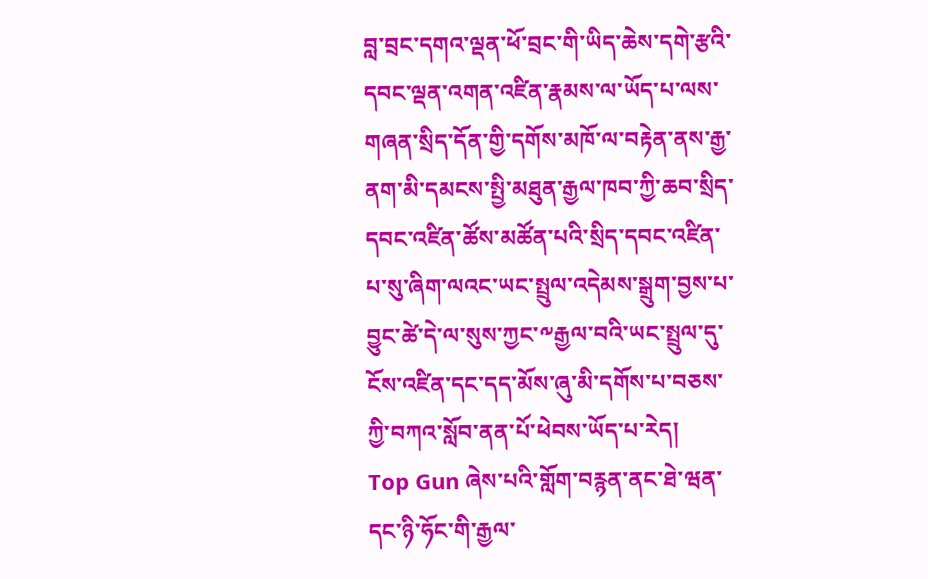བླ་བྲང་དགའ་ལྡན་ཕོ་བྲང་གི་ཡིད་ཆེས་དགེ་རྩའི་དབང་ལྡན་འགན་འཛིན་རྣམས་ལ་ཡོད་པ་ལས་གཞན་སྲིད་དོན་གྱི་དགོས་མཁོ་ལ་བརྟེན་ནས་རྒྱ་ནག་མི་དམངས་སྤྱི་མཐུན་རྒྱལ་ཁབ་ཀྱི་ཆབ་སྲིད་དབང་འཛིན་ཚོས་མཚོན་པའི་སྲིད་དབང་འཛིན་པ་སུ་ཞིག་ལའང་ཡང་སྤྲུལ་འདེམས་སྒྲུག་བྱས་པ་བྱུང་ཚེ་དེ་ལ་སུས་ཀྱང་༸རྒྱལ་བའི་ཡང་སྤྲུལ་དུ་ངོས་འཛིན་དང་དད་མོས་ཞུ་མི་དགོས་པ་བཅས་ཀྱི་བཀའ་སློབ་ནན་པོ་ཕེབས་ཡོད་པ་རེད།
Top Gun ཞེས་པའི་གློག་བརྙན་ནང་ཐེ་ཝན་དང་ཉི་ཧོང་གི་རྒྱལ་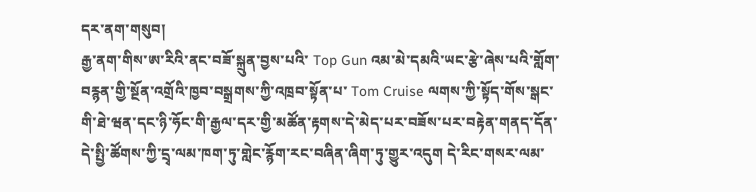དར་ནག་གསུབ།
རྒྱ་ནག་གིས་ཨ་རིའི་ནང་བཟོ་སྐྲུན་བྱས་པའི་ Top Gun འམ་མེ་དམའི་ཡང་རྩེ་ཞེས་པའི་གློག་བརྙན་གྱི་སྔོན་འགྲོའི་ཁྱབ་བསྒྲགས་ཀྱི་འཁྲབ་སྟོན་པ་ Tom Cruise ལགས་ཀྱི་སྟོད་གོས་སྒང་གི་ཐེ་ཝན་དང་ཉི་ཧོང་གི་རྒྱལ་དར་གྱི་མཚོན་རྟགས་དེ་མེད་པར་བཟོས་པར་བརྟེན་གནད་དོན་དེ་སྤྱི་ཚོགས་ཀྱི་དྲྭ་ལམ་ཁག་ཏུ་གླེང་རྙོག་རང་བཞིན་ཞིག་ཏུ་གྱུར་འདུག དེ་རིང་གསར་ལམ་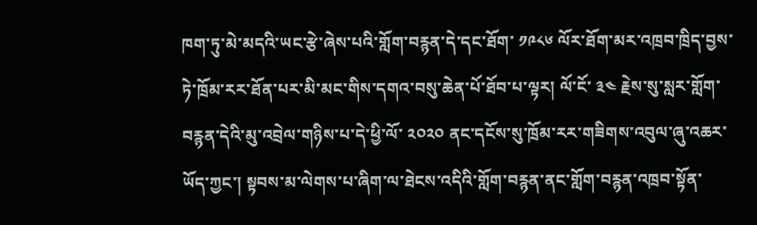ཁག་ཏུ་མེ་མདའི་ཡང་རྩེ་ཞེས་པའི་གློག་བརྙན་དེ་དང་ཐོག་ ༡༩༨༦ ལོར་ཐོག་མར་འཁྲབ་ཁྲིད་བྱས་ཏེ་ཁྲོམ་རར་ཐོན་པར་མི་མང་གིས་དགའ་བསུ་ཆེན་པོ་ཐོབ་པ་ལྟར། ལོ་ངོ་ ༣༤ རྗེས་སུ་སླར་གློག་བརྙན་དེའི་མུ་འབྲེལ་གཉིས་པ་དེ་ཕྱི་ལོ་ ༢༠༢༠ ནང་དངོས་སུ་ཁྲོམ་རར་གཟིགས་འབུལ་ཞུ་འཆར་ཡོད་ཀྱང་། སྟབས་མ་ལེགས་པ་ཞིག་ལ་ཐེངས་འདིའི་གློག་བརྙན་ནང་གློག་བརྙན་འཁྲབ་སྟོན་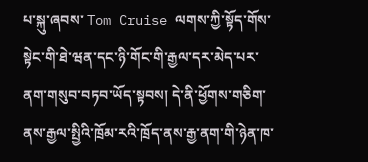པ་སྐུ་ཞབས་ Tom Cruise ལགས་ཀྱི་སྟོད་གོས་སྟེང་གི་ཐེ་ཝན་དང་ཉི་གོང་གི་རྒྱལ་དར་མེད་པར་ནག་གསུབ་བཏབ་ཡོད་སྟབས། དེ་ནི་ཕྱོགས་གཅིག་ནས་རྒྱལ་སྤྱིའི་ཁྲོམ་རའི་ཁྲོད་ནས་རྒྱ་ནག་གི་ཉེན་ཁ་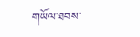གཡོལ་ཐབས་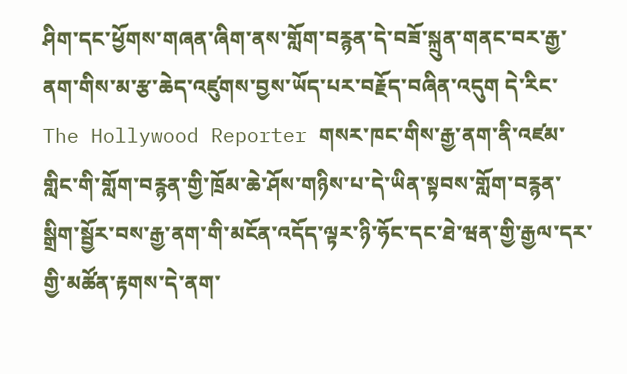ཤིག་དང་ཕྱོགས་གཞན་ཞིག་ནས་གློག་བརྙན་དེ་བཟོ་སྐྲུན་གནང་བར་རྒྱ་ནག་གིས་མ་རྩ་ཆེད་འཛུགས་བྱས་ཡོད་པར་བརྗོད་བཞིན་འདུག དེ་རིང་ The Hollywood Reporter གསར་ཁང་གིས་རྒྱ་ནག་ནི་འཛམ་གླིང་གི་གློག་བརྙན་གྱི་ཁྲོམ་ཆེ་ཤོས་གཉིས་པ་དེ་ཡིན་སྟབས་གློག་བརྙན་སྒྲིག་སྦྱོར་བས་རྒྱ་ནག་གི་མངོན་འདོད་ལྟར་ཉི་ཧོང་དང་ཐེ་ཝན་གྱི་རྒྱལ་དར་གྱི་མཚོན་རྟགས་དེ་ནག་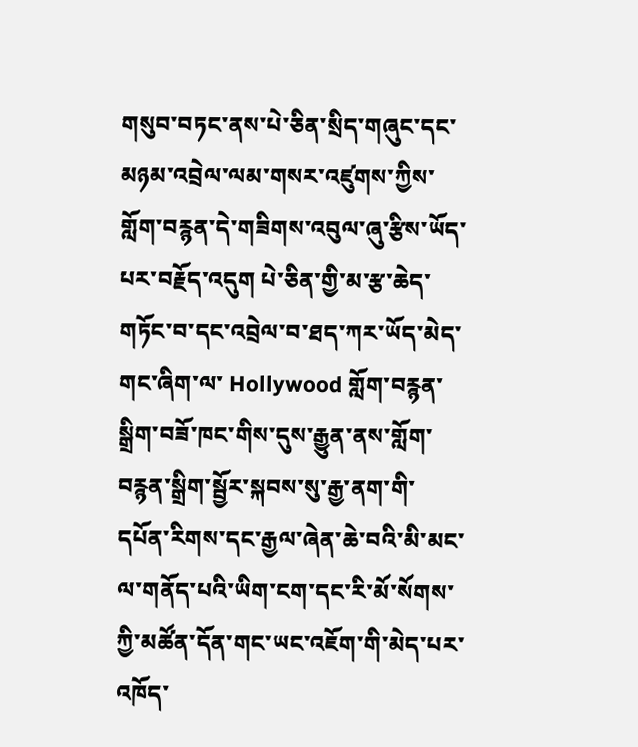གསུབ་བཏང་ནས་པེ་ཅིན་སྲིད་གཞུང་དང་མཉམ་འབྲེལ་ལམ་གསར་འཛུགས་ཀྱིས་གློག་བརྙན་དེ་གཟིགས་འབུལ་ཞུ་རྩིས་ཡོད་པར་བརྗོད་འདུག པེ་ཅིན་གྱི་མ་རྩ་ཆེད་གཏོང་བ་དང་འབྲེལ་བ་ཐད་ཀར་ཡོད་མེད་གང་ཞིག་ལ་ Hollywood གློག་བརྙན་སྒྲིག་བཟོ་ཁང་གིས་དུས་རྒྱུན་ནས་གློག་བརྙན་སྒྲིག་སྦྱོར་སྐབས་སུ་རྒྱ་ནག་གི་དཔོན་རིགས་དང་རྒྱལ་ཞེན་ཆེ་བའི་མི་མང་ལ་གནོད་པའི་ཡིག་ངག་དང་རི་མོ་སོགས་ཀྱི་མཚོན་དོན་གང་ཡང་འཇོག་གི་མེད་པར་འཁོད་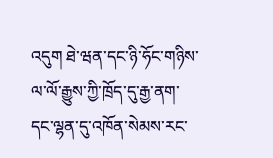འདུག ཐེ་ཝན་དང་ཉི་ཧོང་གཉིས་ལ་ལོ་རྒྱུས་ཀྱི་ཁྲོད་དུ་རྒྱ་ནག་དང་ལྷན་དུ་འཁོན་སེམས་རང་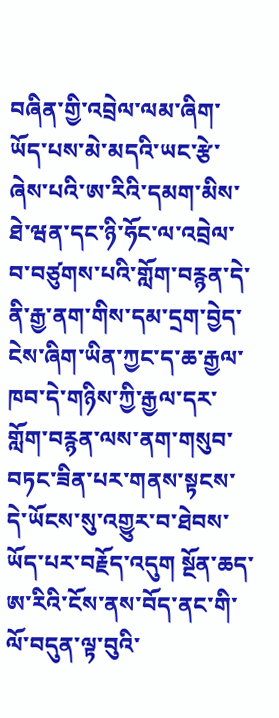བཞིན་གྱི་འབྲེལ་ལམ་ཞིག་ཡོད་པས་མེ་མདའི་ཡང་རྩེ་ཞེས་པའི་ཨ་རིའི་དམག་མིས་ཐེ་ཝན་དང་ཉི་ཧོང་ལ་འབྲེལ་བ་བཙུགས་པའི་གློག་བརྙན་དེ་ནི་རྒྱ་ནག་གིས་དམ་དྲག་བྱེད་ངེས་ཞིག་ཡིན་ཀྱང་ད་ཆ་རྒྱལ་ཁབ་དེ་གཉིས་ཀྱི་རྒྱལ་དར་གློག་བརྙན་ལས་ནག་གསུབ་བཏང་ཟིན་པར་གནས་སྟངས་དེ་ཡོངས་སུ་འགྱུར་བ་ཐེབས་ཡོད་པར་བརྗོད་འདུག སྔོན་ཆད་ཨ་རིའི་ངོས་ནས་བོད་ནང་གི་ལོ་བདུན་ལྟ་བུའི་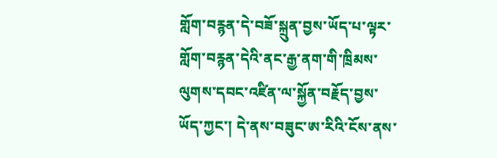གློག་བརྙན་དེ་བཟོ་སྐྲུན་བྱས་ཡོད་པ་ལྟར་གློག་བརྙན་དེའི་ནང་རྒྱ་ནག་གི་ཁྲིམས་ལུགས་དབང་འཛིན་ལ་སྐྱོན་བརྗོད་བྱས་ཡོད་ཀྱང་། དེ་ནས་བཟུང་ཨ་རིའི་ངོས་ནས་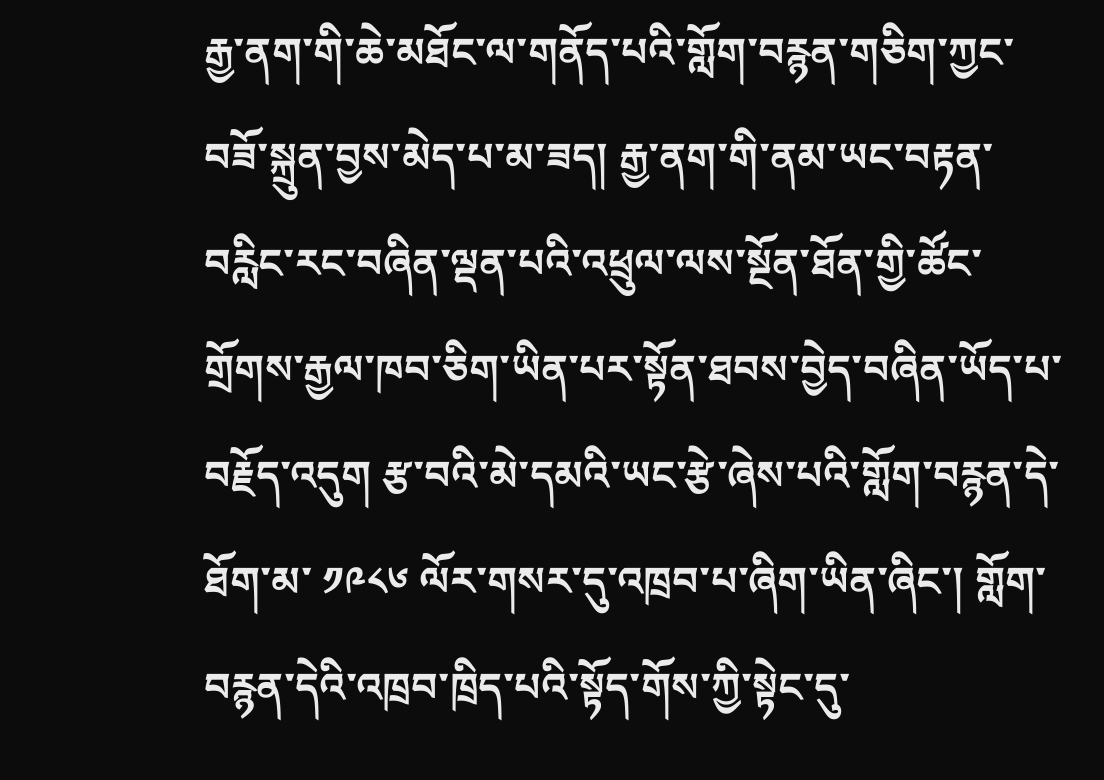རྒྱ་ནག་གི་ཆེ་མཐོང་ལ་གནོད་པའི་གློག་བརྙན་གཅིག་ཀྱང་བཟོ་སྐྲུན་བྱས་མེད་པ་མ་ཟད། རྒྱ་ནག་གི་ནམ་ཡང་བརྟན་བརླིང་རང་བཞིན་ལྡན་པའི་འཕྲུལ་ལས་སྔོན་ཐོན་གྱི་ཚོང་གྲོགས་རྒྱལ་ཁབ་ཅིག་ཡིན་པར་སྟོན་ཐབས་བྱེད་བཞིན་ཡོད་པ་བརྗོད་འདུག རྩ་བའི་མེ་དམའི་ཡང་རྩེ་ཞེས་པའི་གློག་བརྙན་དེ་ཐོག་མ་ ༡༩༨༦ ལོར་གསར་དུ་འཁྲབ་པ་ཞིག་ཡིན་ཞིང་། གློག་བརྙན་དེའི་འཁྲབ་ཁྲིད་པའི་སྟོད་གོས་ཀྱི་སྟེང་དུ་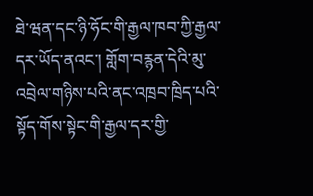ཐེ་ཝན་དང་ཉི་ཧོང་གི་རྒྱལ་ཁབ་ཀྱི་རྒྱལ་དར་ཡོད་ནའང་། གློག་བརྙན་དེའི་མུ་འབྲེལ་གཉིས་པའི་ནང་འཁྲབ་ཁྲིད་པའི་སྟོད་གོས་སྟེང་གི་རྒྱལ་དར་གྱི་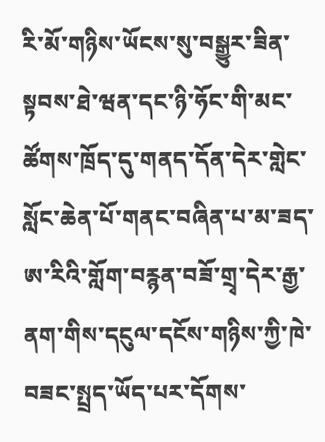རི་མོ་གཉིས་ཡོངས་སུ་བསྒྱུར་ཟིན་སྟབས་ཐེ་ཝན་དང་ཉི་ཧོང་གི་མང་ཚོགས་ཁྲོད་དུ་གནད་དོན་དེར་གླེང་སློང་ཆེན་པོ་གནང་བཞིན་པ་མ་ཟད་ཨ་རིའི་གློག་བརྙན་བཟོ་གྲྭ་དེར་རྒྱ་ནག་གིས་དངུལ་དངོས་གཉིས་ཀྱི་ཁེ་བཟང་སྤྲད་ཡོད་པར་དོགས་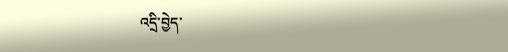འདྲི་བྱེད་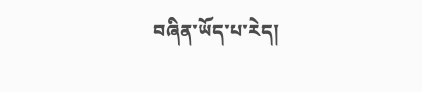བཞིན་ཡོད་པ་རེད།